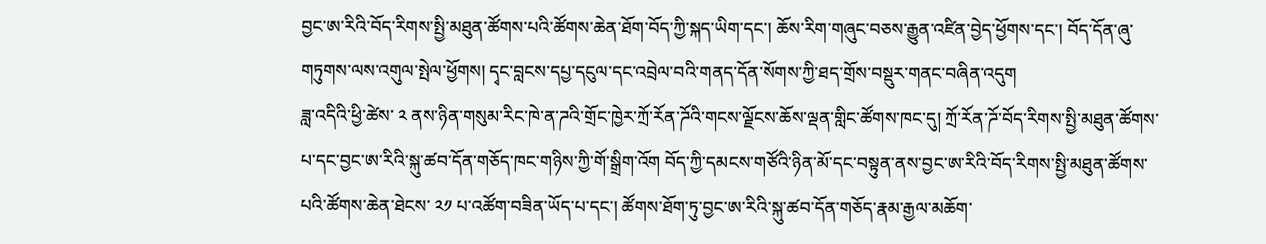བྱང་ཨ་རིའི་བོད་རིགས་སྤྱི་མཐུན་ཚོགས་པའི་ཚོགས་ཆེན་ཐོག་བོད་ཀྱི་སྐད་ཡིག་དང་། ཆོས་རིག་གཞུང་བཅས་རྒྱུན་འཛིན་བྱེད་ཕྱོགས་དང་། བོད་དོན་ཞུ་གཏུགས་ལས་འགུལ་སྤེལ་ཕྱོགས། དྭང་བླངས་དཔྱ་དངུལ་དང་འབྲེལ་བའི་གནད་དོན་སོགས་ཀྱི་ཐད་གྲོས་བསྡུར་གནང་བཞིན་འདུག
ཟླ་འདིའི་ཕྱི་ཚེས་ ༢ ནས་ཉིན་གསུམ་རིང་ཁེ་ན་ཌའི་གྲོང་ཁྱེར་ཀྲོ་རོན་ཌོའི་གངས་ལྗོངས་ཆོས་ལྡན་གླིང་ཚོགས་ཁང་དུ། ཀྲོ་རོན་ཌོ་བོད་རིགས་སྤྱི་མཐུན་ཚོགས་པ་དང་བྱང་ཨ་རིའི་སྐུ་ཚབ་དོན་གཅོད་ཁང་གཉིས་ཀྱི་གོ་སྒྲིག་འོག བོད་ཀྱི་དམངས་གཙོའི་ཉིན་མོ་དང་བསྟུན་ནས་བྱང་ཨ་རིའི་བོད་རིགས་སྤྱི་མཐུན་ཚོགས་པའི་ཚོགས་ཆེན་ཐེངས་ ༢༡ པ་འཚོག་བཟིན་ཡོད་པ་དང་། ཚོགས་ཐོག་ཏུ་བྱང་ཨ་རིའི་སྐུ་ཚབ་དོན་གཅོད་རྣམ་རྒྱལ་མཆོག་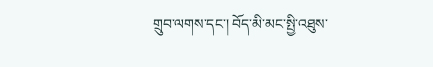གྲུབ་ལགས་དང་། བོད་མི་མང་སྤྱི་འཐུས་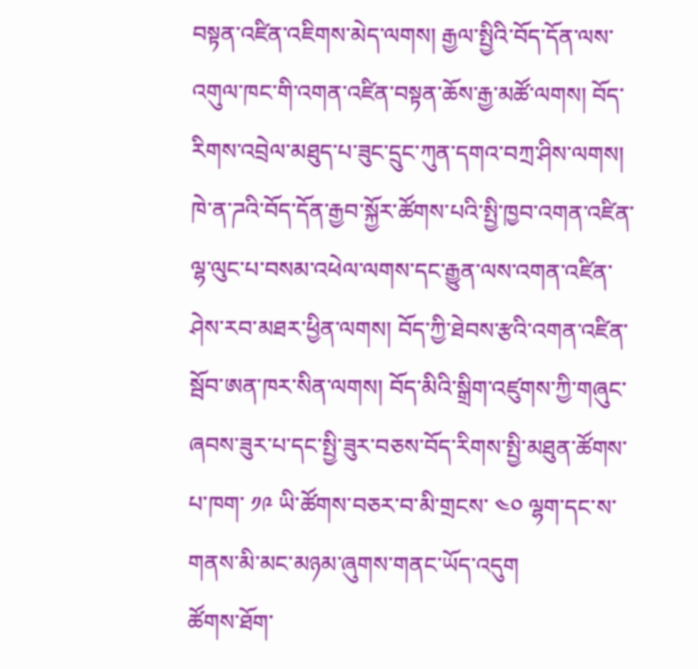བསྟན་འཛིན་འཇིགས་མེད་ལགས། རྒྱལ་སྤྱིའི་བོད་དོན་ལས་འགུལ་ཁང་གི་འགན་འཛིན་བསྟན་ཆོས་རྒྱ་མཚོ་ལགས། བོད་རིགས་འབྲེལ་མཐུད་པ་ཟུང་དྲུང་ཀུན་དགའ་བཀྲ་ཤིས་ལགས། ཁེ་ན་ཌའི་བོད་དོན་རྒྱབ་སྐྱོར་ཚོགས་པའི་སྤྱི་ཁྱབ་འགན་འཛིན་ལྷ་ལུང་པ་བསམ་འཕེལ་ལགས་དང་རྒྱུན་ལས་འགན་འཛིན་ཤེས་རབ་མཐར་ཕྱིན་ལགས། བོད་ཀྱི་ཐེབས་རྩའི་འགན་འཛིན་སྦོབ་ཨན་ཁར་སིན་ལགས། བོད་མིའི་སྒྲིག་འཛུགས་ཀྱི་གཞུང་ཞབས་ཟུར་པ་དང་སྤྱི་ཟུར་བཅས་བོད་རིགས་སྤྱི་མཐུན་ཚོགས་པ་ཁག་ ༡༩ ཡི་ཚོགས་བཅར་བ་མི་གྲངས་ ༤༠ ལྷག་དང་ས་གནས་མི་མང་མཉམ་ཞུགས་གནང་ཡོད་འདུག
ཚོགས་ཐོག་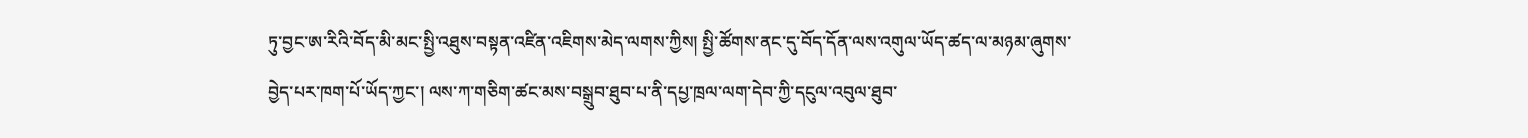ཏུ་བྱང་ཨ་རིའི་བོད་མི་མང་སྤྱི་འཐུས་བསྟན་འཛིན་འཇིགས་མེད་ལགས་ཀྱིས། སྤྱི་ཚོགས་ནང་དུ་བོད་དོན་ལས་འགུལ་ཡོད་ཚད་ལ་མཉམ་ཞུགས་བྱེད་པར་ཁག་པོ་ཡོད་ཀྱང་། ལས་ཀ་གཅིག་ཚང་མས་བསྒྲུབ་ཐུབ་པ་ནི་དཔྱ་ཁྲལ་ལག་དེབ་ཀྱི་དངུལ་འབུལ་ཐུབ་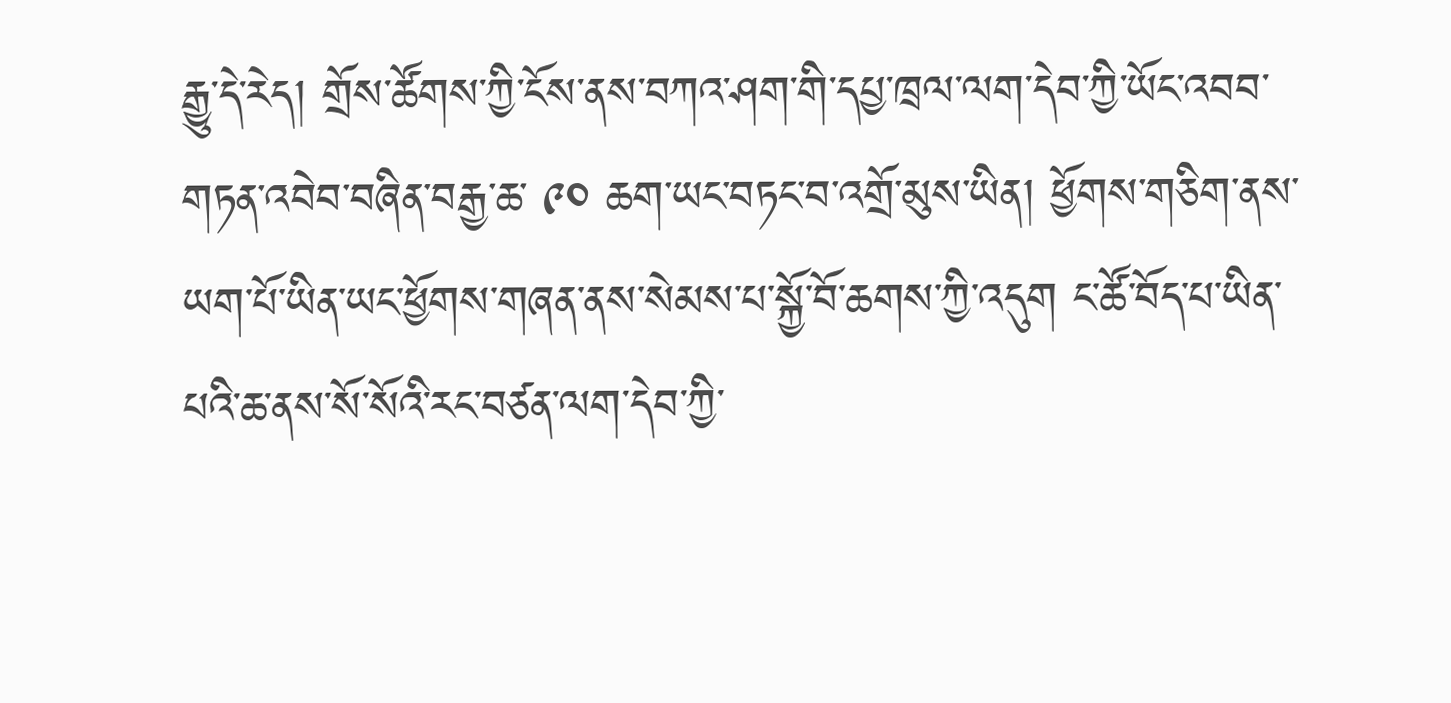རྒྱུ་དེ་རེད། གྲོས་ཚོགས་ཀྱི་ངོས་ནས་བཀའ་ཤག་གི་དཔྱ་ཁྲལ་ལག་དེབ་ཀྱི་ཡོང་འབབ་གཏན་འབེབ་བཞིན་བརྒྱ་ཆ་ ༩༠ ཆག་ཡང་བཏང་བ་འགྲོ་མུས་ཡིན། ཕྱོགས་གཅིག་ནས་ཡག་པོ་ཡིན་ཡང་ཕྱོགས་གཞན་ནས་སེམས་པ་སྐྱོ་བོ་ཆགས་ཀྱི་འདུག ང་ཚོ་བོད་པ་ཡིན་པའི་ཆ་ནས་སོ་སོའི་རང་བཙན་ལག་དེབ་ཀྱི་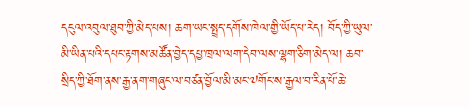དངུལ་འབུལ་ཐུབ་ཀྱི་མེད་པས། ཆག་ཡང་སྤྲད་དགོས་ཁེལ་གྱི་ཡོད་པ་རེད། བོད་ཀྱི་ཡུལ་མི་ཡིན་པའི་དཔང་རྟགས་མཚོན་བྱེད་དཔྱ་ཁྲལ་ལག་དེབ་ལས་ལྷག་ཅིག་མེད་ལ། ཆབ་སྲིད་ཀྱི་ཐོག་ནས་རྒྱ་ནག་གཞུང་ལ་བཙན་བྱོལ་མི་མང་༧གོང་ས་རྒྱལ་བ་རིན་པོ་ཆེ་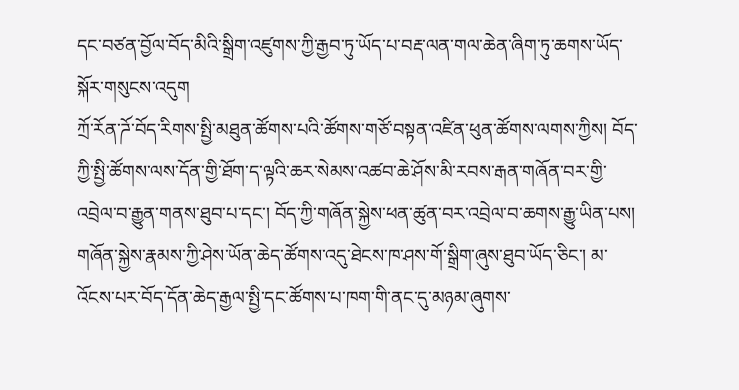དང་བཙན་བྱོལ་བོད་མིའི་སྒྲིག་འཛུགས་ཀྱི་རྒྱབ་ཏུ་ཡོད་པ་བརྡ་ལན་གལ་ཆེན་ཞིག་ཏུ་ཆགས་ཡོད་སྐོར་གསུངས་འདུག
ཀྲོ་རོན་ཌོ་བོད་རིགས་སྤྱི་མཐུན་ཚོགས་པའི་ཚོགས་གཙོ་བསྟན་འཛིན་ཕུན་ཚོགས་ལགས་ཀྱིས། བོད་ཀྱི་སྤྱི་ཚོགས་ལས་དོན་གྱི་ཐོག་ད་ལྟའི་ཆར་སེམས་འཚབ་ཆེ་ཤོས་མི་རབས་རྒན་གཞོན་བར་གྱི་འབྲེལ་བ་རྒྱུན་གནས་ཐུབ་པ་དང་། བོད་ཀྱི་གཞོན་སྐྱེས་ཕན་ཚུན་བར་འབྲེལ་བ་ཆགས་རྒྱུ་ཡིན་པས། གཞོན་སྐྱེས་རྣམས་ཀྱི་ཤེས་ཡོན་ཆེད་ཚོགས་འདུ་ཐེངས་ཁ་ཤས་གོ་སྒྲིག་ཞུས་ཐུབ་ཡོད་ཅིང་། མ་འོངས་པར་བོད་དོན་ཆེད་རྒྱལ་སྤྱི་དང་ཚོགས་པ་ཁག་གི་ནང་དུ་མཉམ་ཞུགས་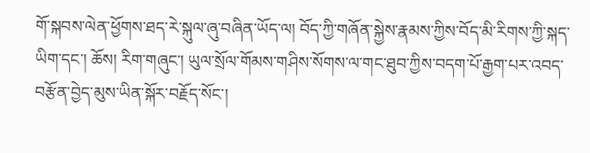གོ་སྐབས་ལེན་ཕྱོགས་ཐད་རེ་སྐུལ་ཞུ་བཞིན་ཡོད་ལ། བོད་ཀྱི་གཞོན་སྐྱེས་རྣམས་ཀྱིས་བོད་མི་རིགས་ཀྱི་སྐད་ཡིག་དང་། ཆོས། རིག་གཞུང་། ཡུལ་སྲོལ་གོམས་གཤིས་སོགས་ལ་གང་ཐུབ་ཀྱིས་བདག་པོ་རྒྱག་པར་འབད་བརྩོན་བྱེད་མུས་ཡིན་སྐོར་བརྗོད་སོང་།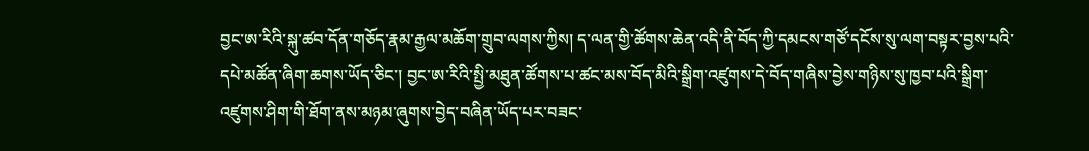བྱང་ཨ་རིའི་སྐུ་ཚབ་དོན་གཅོད་རྣམ་རྒྱལ་མཆོག་གྲུབ་ལགས་ཀྱིས། ད་ལན་གྱི་ཚོགས་ཆེན་འདི་ནི་བོད་ཀྱི་དམངས་གཙོ་དངོས་སུ་ལག་བསྟར་བྱས་པའི་དཔེ་མཚོན་ཞིག་ཆགས་ཡོད་ཅིང་། བྱང་ཨ་རིའི་སྤྱི་མཐུན་ཚོགས་པ་ཚང་མས་བོད་མིའི་སྒྲིག་འཛུགས་དེ་བོད་གཞིས་བྱེས་གཉིས་སུ་ཁྱབ་པའི་སྒྲིག་འཛུགས་ཤིག་གི་ཐོག་ནས་མཉམ་ཞུགས་བྱེད་བཞིན་ཡོད་པར་བཟང་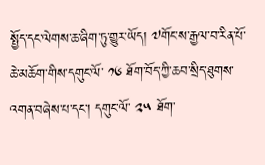སྤྱོད་དང་ལེགས་ཆ་ཞིག་ཏུ་གྱུར་ཡོད། ༧གོང་ས་རྒྱལ་བ་རིན་པོ་ཆེ་མཆོག་གིས་དགུང་ལོ་ ༡༦ ཐོག་བོད་ཀྱི་ཆབ་སྲིད་ཐུགས་འགན་བཞེས་པ་དང་། དགུང་ལོ་ ༢༥ ཐོག་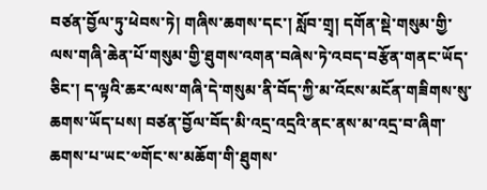བཙན་བྱོལ་ཏུ་ཕེབས་ཏེ། གཞིས་ཆགས་དང་། སློབ་གྲྭ། དགོན་སྡེ་གསུམ་གྱི་ལས་གཞི་ཆེན་པོ་གསུམ་གྱི་ཐུགས་འགན་བཞེས་ཏེ་འབད་བརྩོན་གནང་ཡོད་ཅིང་། ད་ལྟའི་ཆར་ལས་གཞི་དེ་གསུམ་ནི་བོད་ཀྱི་མ་འོངས་མངོན་གཟིགས་སུ་ཆགས་ཡོད་པས། བཙན་བྱོལ་བོད་མི་འདྲ་འདྲའི་ནང་ནས་མ་འདྲ་བ་ཞིག་ཆགས་པ་ཡང་༧གོང་ས་མཆོག་གི་ཐུགས་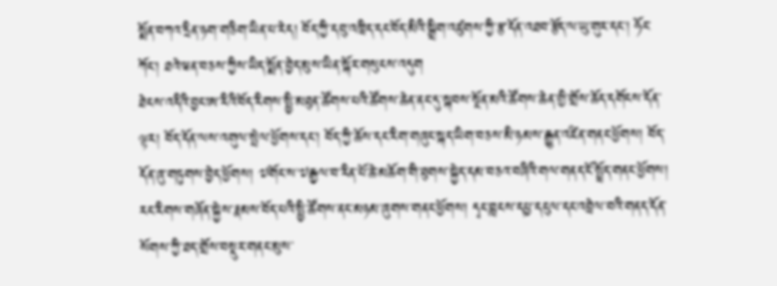སྨོན་བཀའ་དྲིན་ཉག་གཅིག་ཡིན་པ་རེད། བོད་ཀྱི་དབུ་འཁྲིད་དང་བོད་མིའི་སྒྲིག་འཛུགས་ཀྱི་རྩ་དོན་འཐབ་རྩོད་ལ་ཡུ་གུར་དང་། ཧོང་ཀོང་། ཐའེ་ཝན་བཅས་ཀྱིས་ཡིད་སྨོན་བྱེད་མུས་ཡིན་སྐོར་གསུངས་འདུག
ཐེངས་འདིའི་བྱང་ཨ་རིའི་བོད་རིགས་སྤྱི་མཐུན་ཚོགས་པའི་ཚོགས་ཆེན་ནང་དུ་སྐབས་སྔོན་མའི་ཚོགས་ཆེན་གྱི་གྲོས་ཆོད་དགོངས་དོན་ལྟར། བོད་དོན་ལས་འགུལ་སྤེལ་ཕྱོགས་དང་། བོད་ཀྱི་ཆོས་དང་རིག་གཞུང་སྐད་ཡིག་བཅས་མི་ཉམས་རྒྱུན་འཛིན་གནང་ཕྱོགས། བོད་དོན་ཞུ་གཏུགས་བྱེད་ཕྱོགས། ༧གོང་ས་༧རྒྱལ་བ་རིན་པོ་ཆེ་མཆོག་གི་ཐུགས་སྐྱེད་དམ་བཅའ་བཞིའི་གལ་གནད་ངོ་སྤྲོད་གནང་ཕྱོགས། རང་རིགས་གཞོན་སྐྱེས་རྣམས་བོད་པའི་སྤྱི་ཚོགས་ནང་མཉམ་ཞུགས་གནང་ཕྱོགས། དྭང་བླངས་དཔྱ་དངུལ་དང་འབྲེལ་བའི་གནད་དོན་སོགས་ཀྱི་ཐད་གྲོས་བསྡུར་གནང་མུས་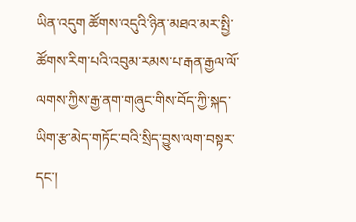ཡིན་འདུག ཚོགས་འདུའི་ཉིན་མཐའ་མར་སྤྱི་ཚོགས་རིག་པའི་འབུམ་རམས་པ་རྒན་རྒྱལ་ལོ་ལགས་ཀྱིས་རྒྱ་ནག་གཞུང་གིས་བོད་ཀྱི་སྐད་ཡིག་རྩ་མེད་གཏོང་བའི་སྲིད་བྱུས་ལག་བསྟར་དང་།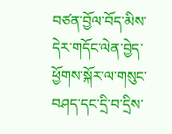བཙན་བྱོལ་བོད་མིས་དེར་གདོང་ལེན་བྱེད་ཕྱོགས་སྐོར་ལ་གསུང་བཤད་དང་དྲི་བ་དྲིས་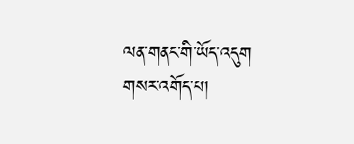ལན་གནང་གི་ཡོད་འདུག
གསར་འགོད་པ།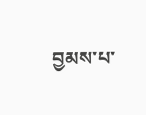བྱམས་པ་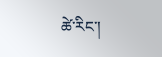ཚེ་རིང་།